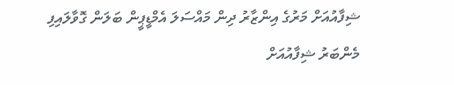ޝިފާއުއަށް މަރުގެ އިންޒާރު ދިން މައްސަލަ އެމްޑީޕީން ބަލަން ގޮވާލައިފި
މެންބަރު ޝިފާއުއަށް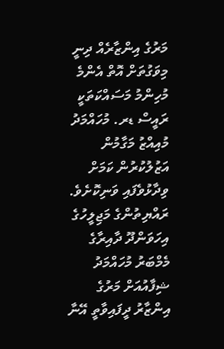މަރުގެ އިންޒާރެއް ދިނީ މިވަގުތަށް އޮތް އެންމެ މުހިންމު މަސައްކަތަކީ ރައީސް ޑރ. މުހައްމަދު މުއިއްޒު މަގާމުން އަޒުލުކުރުން ކަމަށް ވިދާޅުވެފައި ވަނިކޮށެވެ.
ރައްޔިތުންގެ މަޖިލީހުގެ އިހަވަންދޫ ދާއިރާގެ މެމްބަރު މުހައްމަދު ޝިފާއުއަށް މަރުގެ އިންޒާރު ދީފައިވާތީ އޭނާ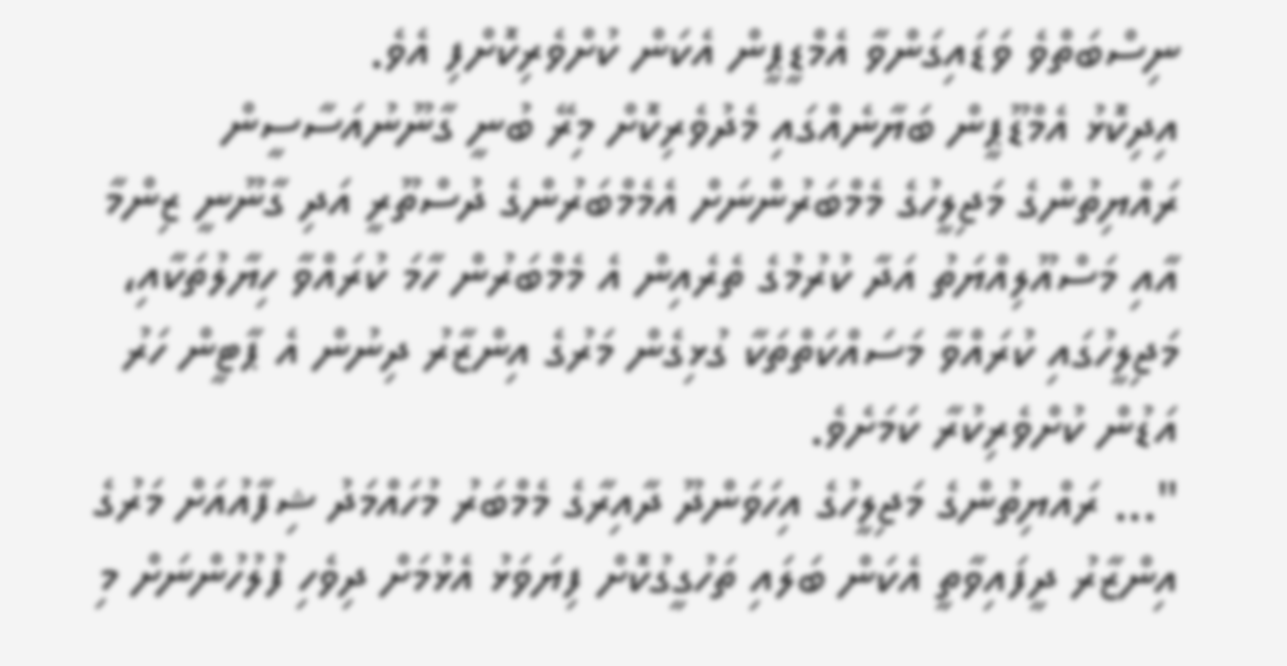ނިސްބަތްވެ ވަޑައިގަންވާ އެމްޑީޕީން އެކަން ކުށްވެރިކޮށްފި އެވެ.
އިދިކޮޅު އެމްޑޫޕީން ބަޔާނެއްގައި މެދުވެރިކޮށް މިރޭ ބުނީ ގާނޫނުއަސާސީން ރައްޔިތުންގެ މަޖިލީހުގެ މެމްބަރުންނަށް އެމެމްބަރުންގެ ދުސްތޫރީ އަދި ގާނޫނީ ޒިންމާ އާއި މަސްއޫލިއްޔަތު އަދާ ކުރުމުގެ ތެރެއިން އެ މެމްބަރުން ހާމަ ކުރައްވާ ހިޔާލުތަކާއި، މަޖިލީހުގައި ކުރައްވާ މަސައްކަތްތަކާ ގުޅިގެން މަރުގެ އިންޒާރު ދިނުން އެ ޕާޓީން ހަރު އަޑުން ކުށްވެރިކުރާ ކަމަށެވެ.
"... ރައްޔިތުންގެ މަޖިލީހުގެ އިހަވަންދޫ ދާއިރާގެ މެމްބަރު މުހައްމަދު ޝިފާއުއަށް މަރުގެ އިންޒާރު ދީފައިވާތީ އެކަން ބަލައި ތަހުގީގުކޮށް ފިޔަވަޅު އެޅުމަށް ދިވެހި ފުލުހުންނަށް މި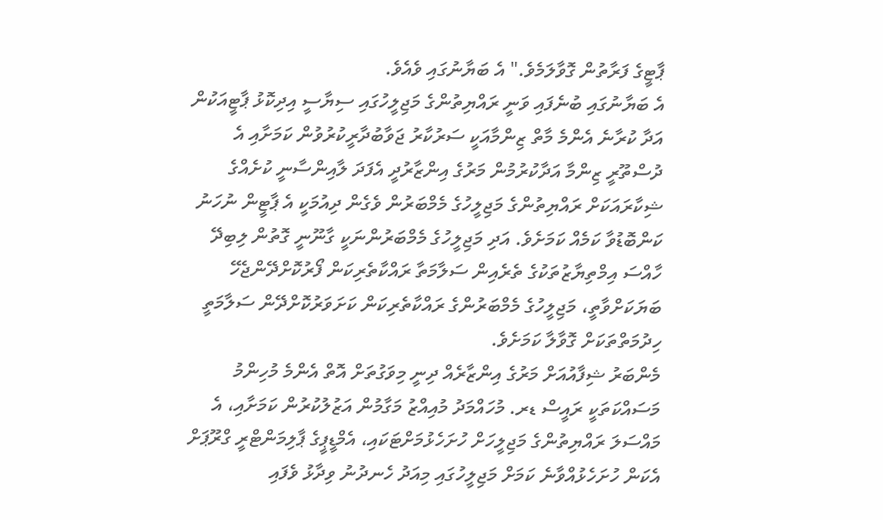ޕާޓީގެ ފަރާތުން ގޮވާލަމެވެ." އެ ބަޔާނުގައި ވެއެވެ.
އެ ބަޔާނުގައި ބުނެފައި ވަނީ ރައްޔިތުންގެ މަޖިލީހުގައި ސިޔާސީ އިދިކޮޅު ޕާޓީއަކުން އަދާ ކުރާނެ އެންމެ މާތް ޒިންމާއަކީ ސަރުކާރު ޖަވާބުދާރީކުރުވުން ކަމަށާއި އެ ދުސްތޫރީ ޒިންމާ އަދާކުރުމުން މަރުގެ އިންޒާރުދީ އެފަދަ ލާއިންސާނީ ކުށެއްގެ ޝިކާރައަކަށް ރައްޔިތުންގެ މަޖިލީހުގެ މެމްބަރުން ވެގެން ދިއުމަކީ އެ ޕާޓީން ނުހަނު ކަންބޮޑުވާ ކަމެއް ކަމަށެވެ. އަދި މަޖިލީހުގެ މެމްބަރުންނަކީ ގާނޫނީ ގޮތުން ލިބިދޭ ހާއްސަ އިމްތިޔާޒުތަކުގެ ތެރެއިން ސަލާމަތާ ރައްކާތެރިކަން ފޯރުކޮށްދޭންޖެހޭ ބަޔަކަށްވާތީ، މަޖިލީހުގެ މެމްބަރުންގެ ރައްކާތެރިކަން ކަށަވަރުކޮށްދޭން ސަލާމަތީ ހިދުމަތްތަކަށް ގޮވާލާ ކަމަށެވެ.
މެންބަރު ޝިފާއުއަށް މަރުގެ އިންޒާރެއް ދިނީ މިވަގުތަށް އޮތް އެންމެ މުހިންމު މަސައްކަތަކީ ރައީސް ޑރ. މުހައްމަދު މުއިއްޒު މަގާމުން އަޒުލުކުރުން ކަމަށާއި، އެ މައްސަލަ ރައްޔިތުންގެ މަޖިލީހަށް ހުށަހެޅުމަށްޓަކައި، އެމްޑީޕީގެ ޕާލިމަންޓްރީ ގްރޫޕަށް އެކަން ހުށަހެޅުއްވާނެ ކަމަށް މަޖިލީހުގައި މިއަދު ހެނދުނު ވިދާޅު ވެފައި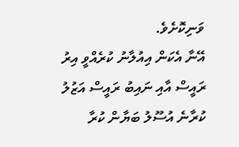ވަނިކޮށެވެ.
އޭނާ އެކަން އިއުލާނު ކުރެއްވީ އިރު ރައީސް އާއި ނައިބު ރައީސް އަޒުލު ކުރާނެ އުސޫލު ބަޔާން ކުރާ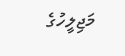މަޖިލީހުގެ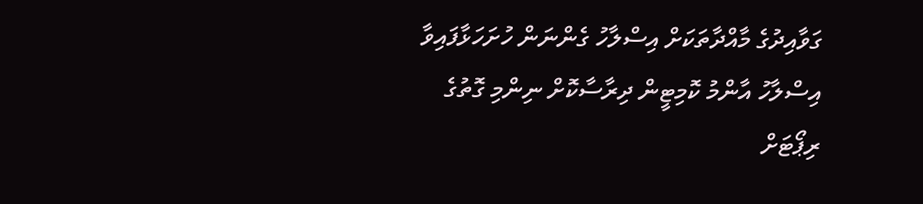ގަވާއިދުގެ މާއްދާތަކަށް އިސްލާހު ގެންނަން ހުށަހަޅާފައިވާ އިސްލާހު އާންމު ކޮމިޓީން ދިރާސާކޮށް ނިންމި ގޮތުގެ ރިޕޯޓަށް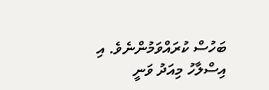ބަހުސް ކުރައްވަމުންނެވެ. އި އިސްލާހު މިއަދު ވަނީ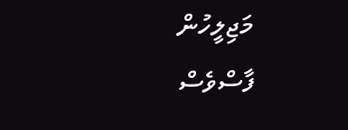މަޖިލީހުން ފާސްވެސް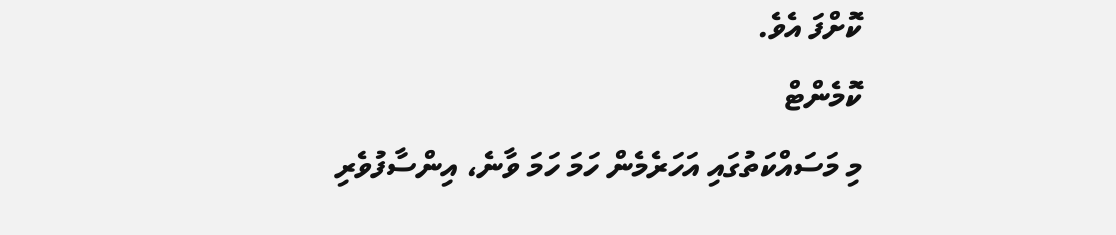ކޮށްފަ އެވެ.
ކޮމެންޓް
މި މަސައްކަތުގައި އަހަރެމެން ހަމަ ހަމަ ވާނެ، އިންސާފުވެރި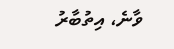ވާނެ، އިތުބާރު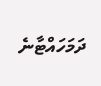ދަމަހައްޓާނެ